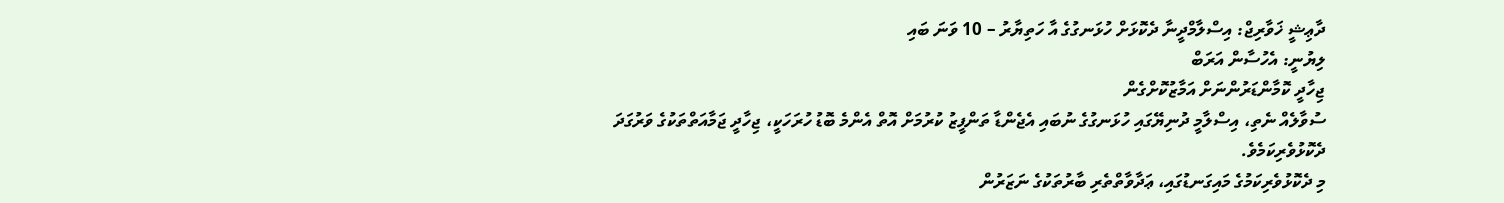ދާޢިޝީ ޚަވާރިޖް: އިސްލާމްދީނާ ދެކޮޅަށް ހުޅަނގުގެ އާ ހަތިޔާރު – 10 ވަނަ ބައި
ލިޔުނީ: އެހުސާން އަރަބް
ޖިހާދީ ކޮމާންޑަރުންނަށް އަމާޒުކޮށްގެން
ސުވާލެއް ނެތި، އިސްލާމީ ދުނިޔޭގައި ހުޅަނގުގެ ނުބައި އެޖެންޑާ ތަންފީޒު ކުރުމަށް އޮތް އެންމެ ބޮޑު ހުރަހަކީ، ޖިހާދީ ޖަމާއަތްތަކުގެ ވަރުގަދަ ދެކޮޅުވެރިކަމެވެ.
މި ދެކޮޅުވެރިކަމުގެ މައިގަނޑުގައި، ޢަދާވާތްތެރި ބާރުތަކުގެ ނަޒަރުން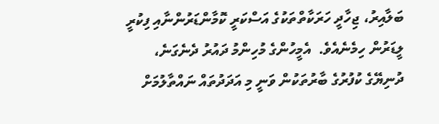ބަލާއިރު، ޖިހާދީ ހަރަކާތްތަކުގެ އަސްކަރީ ކޮމާންޑަރުންނާއި ފިކުރީ ލީޑަރުން ހިމެނެއެވެ.  އެމީހުންގެ މުހިންމު ދައުރު ދެނެގަނެ، ދުނިޔޭގެ ކުފުރުގެ ބާރުތަކުން ވަނީ މި އަދަދުތައް ނައްތާލުމަށް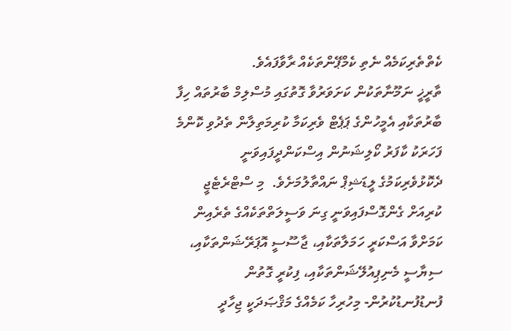ކެތްތެރިކަމެއް ނެތި ކެމްޕޭންތަކެއް ރާވާފައެވެ.
ތާރީޚީ ނަމޫނާތަކުން ކަށަވަރުވާ ގޮތުގައި މުސްލިމް ބާރުތައް ހިފާ ބާރުތަކާއި އެމީހުންގެ ޕަޕެޓް ވެރިކަމާ ކުރިމަތިލާން ތެދުވި ކޮންމެ ފަހަރަކު ކާފަރު ކޯލިޝަނުން އިސްކަންދީފައިވަނީ ދެކޮޅުވެރިކަމުގެ ލީޑަޝިޕް ނައްތާލުމަށެވެ.  މި ސްޓްރެޓެޖީ ކުރިއަށް ގެންގޮސްފައިވަނީ ގިނަ ވަސީލަތްތަކެއްގެ ތެރެއިން ކަމަށްވާ އަސްކަރީ ހަމަލާތަކާއި، ޖާސޫސީ އޮޕަރޭޝަންތަކާއި، ސިޔާސީ މެނިޕިއުލޭޝަންތަކާއި، ފިކުރީ ގޮތުން ފުނޑުފުނޑުކުރުން- މިހުރިހާ ކަމެއްގެ މަޤްޞަދަކީ ޖިހާދީ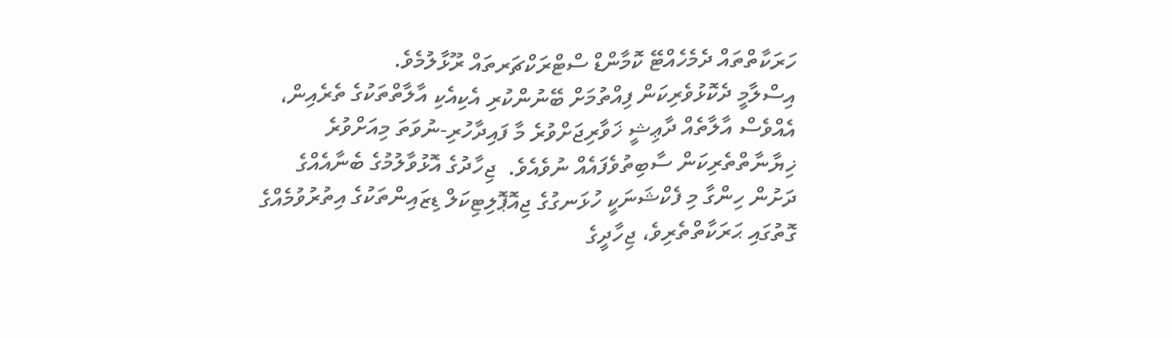ހަރަކާތްތައް ދެމެހެއްޓޭ ކޮމާންޑް ސްޓްރަކްޗަރތައް ރޫޅާލުމެވެ.
އިސްލާމީ ދެކޮޅުވެރިކަން ފިއްތުމަށް ބޭނުންކުރި އެކިއެކި އާލާތްތަކުގެ ތެރެއިން، އެއްވެސް އާލާތެއް ދާޢިޝީ ޚަވާރިޖަށްވުރެ މާ ފައިދާހުރި-ނުވަތަ މިއަށްވުރެ ޚިޔާނާތްތެރިކަން ސާބިތުވެފައެއް ނުވެއެވެ.  ޖިހާދުގެ އޮޅުވާލުމުގެ ބެނާއެއްގެ ދަށުން ހިންގާ މި ފެކްޝަނަކީ ހުޅަނގުގެ ޖިއޮޕޮލިޓިކަލް ޑިޒައިންތަކުގެ އިތުރުވުމެއްގެ ގޮތުގައި ޙަރަކާތްތެރިވެ، ޖިހާދީގެ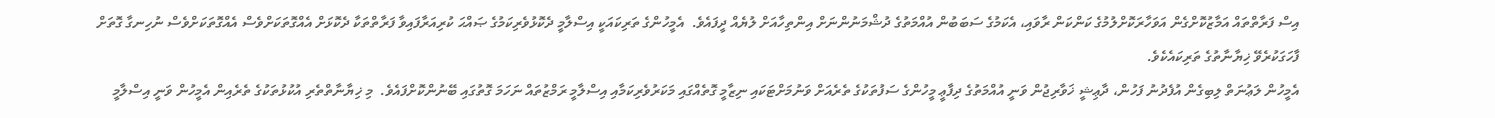އިސް ފަރާތްތައް އަމާޒުކޮށްގެން އަވަހާރަކޮށްލުމުގެ ކަންކަން ރާވައި، އެކަމުގެ ސަބަބުން އުއްމަތުގެ ދުޝްމަނުންނަށް އިންތިހާއަށް ލުޔެއް ދީފައެވެ.  އެމީހުންގެ ތަރިކައަކީ އިސްލާމީ ދެކޮޅުވެރިކަމުގެ ޞައްޙަ ކުރިއަރާފައިވާ ފަރާތްތަކާ ދެކޮޅަށް އެއްގޮތަކަށްވެސް އެއްގޮތަކަށްވެސް ނުހިނގާ ގޮތަށް ފާހަގަކުރެވޭ ޚިޔާނާތުގެ ތަރިކައެކެވެ.
އެމީހުން ލަޢުނަތް ލިބިގެން އުފެދުނު ފަހުން، ދާޢިޝީ ޚަވާރިޖުން ވަނީ އުއްމަތުގެ ދިފާޢީ މީހުންގެ ސަފުތަކުގެ ތެރެއަށް ވަނުމަށްޓަކައި ނިޒާމީ ގޮތެއްގައި މަކަރުވެރިކަމާއި އިސްލާމީ ރަމްޒުތައް ނަހަމަ ގޮތުގައި ބޭނުންކޮށްފައެވެ.  މި ޚިޔާނާތްތެރި އުކުޅުތަކުގެ ތެރެއިން އެމީހުން ވަނީ އިސްލާމީ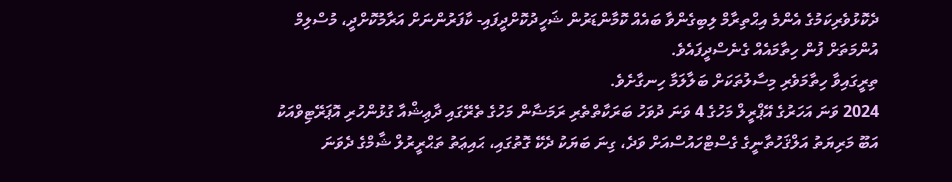ދެކޮޅުވެރިކަމުގެ އެންމެ އިޙްތިރާމް ލިބިގެންވާ ބައެއް ކޮމާންޑަރުން ޝަހީދުކޮށްދީފައި- ކާފަރުންނަށް އަރާމުކޮށްދީ، މުސްލިމް އުންމަތަށް ފުން ހިތާމައެއް ގެނެސްދީފައެވެ.
ތިރީގައިވާ ހިތާމަވެރި މިސާލުތަކަށް ބަލާލަމާ ހިނގާށެވެ.
2024 ވަނަ އަހަރުގެ އޭޕްރީލް މަހުގެ 4 ވަނަ ދުވަހު ބަރަކާތްތެރި ރަމަޟާން މަހުގެ ތެރޭގައި ދާޢިޝްއާ ގުޅުންހުރި އޮޕަރޭޓިވްއަކު އަބޫ މަރިޔަތު އަލްޤަހުތާނީގެ ގެސްޓްހައުސްއަށް ވަދެ، ގިނަ ބަޔަކު ދެކޭ ގޮތުގައި، ޙައިޢަތު ތަޙްރީރުލް ޝާމްގެ ދެވަނަ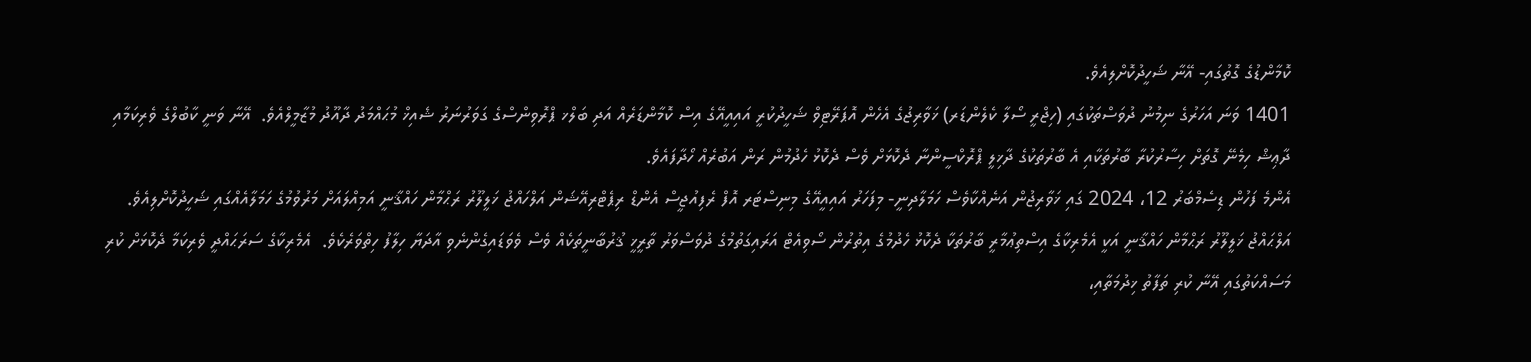ކޮމާންޑުގެ ގޮތުގައި- އޭނާ ޝަހީދުކޮށްލިއެވެ.
1401 ވަނަ އަހަރުގެ ނިމުނު ދުވަސްތަކުގައި (ހިޖްރީ ސޯލާ ކެލެންޑަރ) ޚަވާރިޖުގެ އެހެން އޮޕަރޭޓިވް ޝަހީދުކުރީ އައިއީއޭގެ އިސް ކޮމާންޑަރެއް އަދި ބަލްޚ ޕްރޮވިންސްގެ ގަވަރުނަރު ޝެއިޚް މުޙައްމަދު ދާއޫދު މުޒާމީލްއެވެ.  އޭނާ ވަނީ ކާބުލްގެ ވެރިކަމާއި ދާޢިޝް ހިމެނޭ ގޮތަށް ހިސާރުކުރާ ބާރުތަކާއި އެ ބާރުތަކުގެ ދާޚިލީ ޕްރޮކްސީންނާ ދެކޮޅަށް ވެސް ދެކޮޅު ހެދުމުން ރަން އަބުރެއް ހޯދާފައެވެ.
އެންމެ ފަހުން ޑިސެމްބަރު 12، 2024 ގައި ޚަވާރިޖުން އަނެއްކާވެސް ހަމަލާދިނީ- މިފަހަރު އައިއީއޭގެ މިނިސްޓަރ އޮފް ރެފިއުޖީސް އެންޑް ރިޕެޓްރިއޭޝަން އަލްހައްޖު ޚަލީލޫރު ރަޙްމާން ހައްޤާނީ އަމިއްލައަށް މަރުވުމުގެ ހަމަލާއެއްގައި ޝަހީދުކޮށްލިއެވެ.
އަލްޙައްޖު ޚަލީލޫރު ރަޙްމާން ހައްޤާނީ އަކީ އެމެރިކާގެ އިސްތިޢުމާރީ ބާރުތަކާ ދެކޮޅު ހެދުމުގެ އިތުރުން ސޯވިއެޓް އަރައިގަތުމުގެ ދުވަސްވަރު ތާރީޚީ ޤުރުބާނީތަކެއް ވެސް ވެވަޑައިގެންނެވި އާދަޔާ ހިލާފު ހިތްވަރެކެވެ.  އެމެރިކާގެ ސަރަޙައްދީ ވެރިކަމާ ދެކޮޅަށް ކުރި މަސައްކަތުގައި އޭނާ ކުރި ތަފާތު ޚިދުމަތާއި،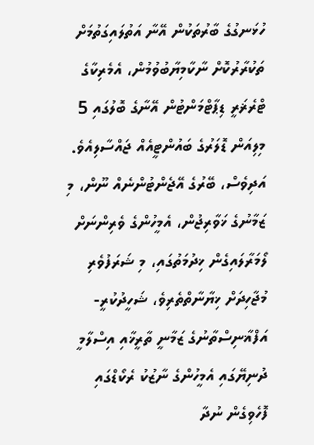ހުޅަނގުގެ ބާރުތަކުން އޭނާ އަތުލައިގަތުމަށް ތަކުރާރުކޮށް ނާކާމިޔާބުވުމުން، އެމެރިކާގެ ޓްރެޜަރީ ޑިޕާޓްމަންޓުން އޭނާގެ ބޮލުގައި 5 މިލިއަން ޑޮލަރުގެ ބައުންޓީއެއް ޖައްސާލިއެވެ.
އަދިވެސް، ބޭރުގެ އޭޖެންޓުންނެއް ނޫން، މި ޒަމާނުގެ ޚަވާރިޖުން، އެމީހުންގެ ވެރިންނަށް ލޯމަރާލައިގެން ޚިދުމަތުގައި، މި ޝަރަފުވެރި މުޖާހިދަށް ޚިޔާނާތްތެރިވެ، ޝަހީދުކުރީ- އަފްޣާނިސްތާނުގެ ޒަމާނީ ތާރީޚާއި އިސްލާމީ ދުނިޔޭގައި އެމީހުންގެ ނާޒުކު ރެކޯޑްގައި ފޮހެވިގެން ނުދާ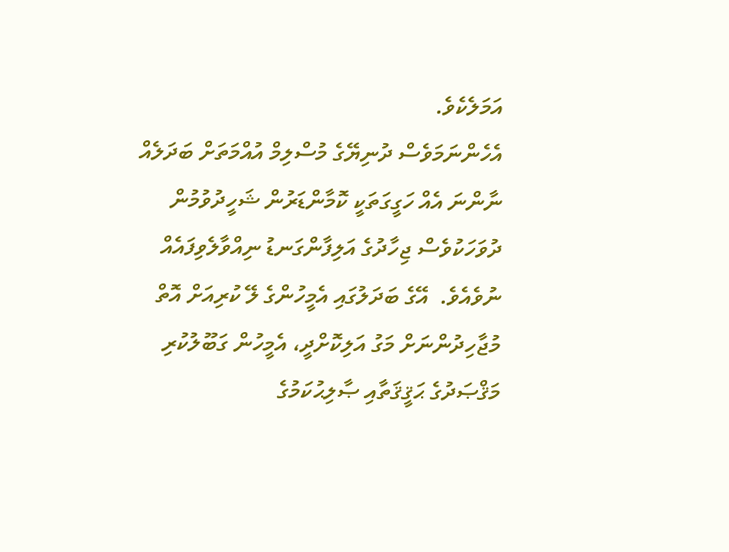އަމަލެކެވެ.
އެހެންނަމަވެސް ދުނިޔޭގެ މުސްލިމް އުއްމަތަށް ބަދަލެއް ނާންނަ އެއް ހަގީގަތަކީ ކޮމާންޑަރުން ޝަހީދުވުމުން ދުވަހަކުވެސް ޖިހާދުގެ އަލިފާންގަނޑު ނިއްވާލެވިފައެއް ނުވެއެވެ.  އޭގެ ބަދަލުގައި އެމީހުންގެ ލޭ ކުރިއަށް އޮތް މުޖާހިދުންނަށް މަގު އަލިކޮށްދީ، އެމީހުން ގަބޫލުކުރި މަޤްޞަދުގެ ޙަޤީޤަތާއި ޞާލިޙުކަމުގެ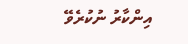އިންކާރު ނުކުރެވޭ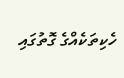ހެކިތަކެއްގެ ގޮތުގައި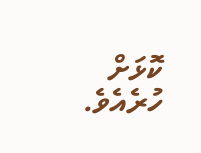ކޮޅަށް ހުރެއެވެ.